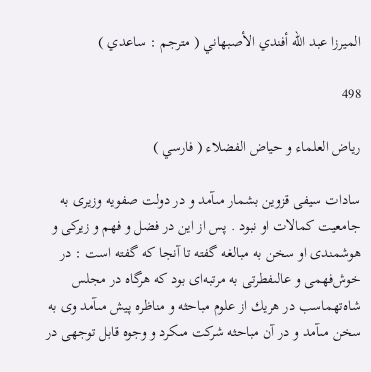الميرزا عبد الله أفندي الأصبهاني ( مترجم : ساعدي )

498

رياض العلماء و حياض الفضلاء ( فارسي )

سادات سيفى قزوين بشمار مىآمد و در دولت صفويه وزيرى به جامعيت كمالات او نبود . پس از اين در فضل و فهم و زيركى و هوشمندى او سخن به مبالغه گفته تا آنجا كه گفته است : در خوش‌فهمى و عالىفطرتى به مرتبه‌اى بود كه هرگاه در مجلس شاه‌تهماسب در هريك از علوم مباحثه و مناظره پيش مىآمد وى به سخن مىآمد و در آن مباحثه شركت مىكرد و وجوه قابل توجهى در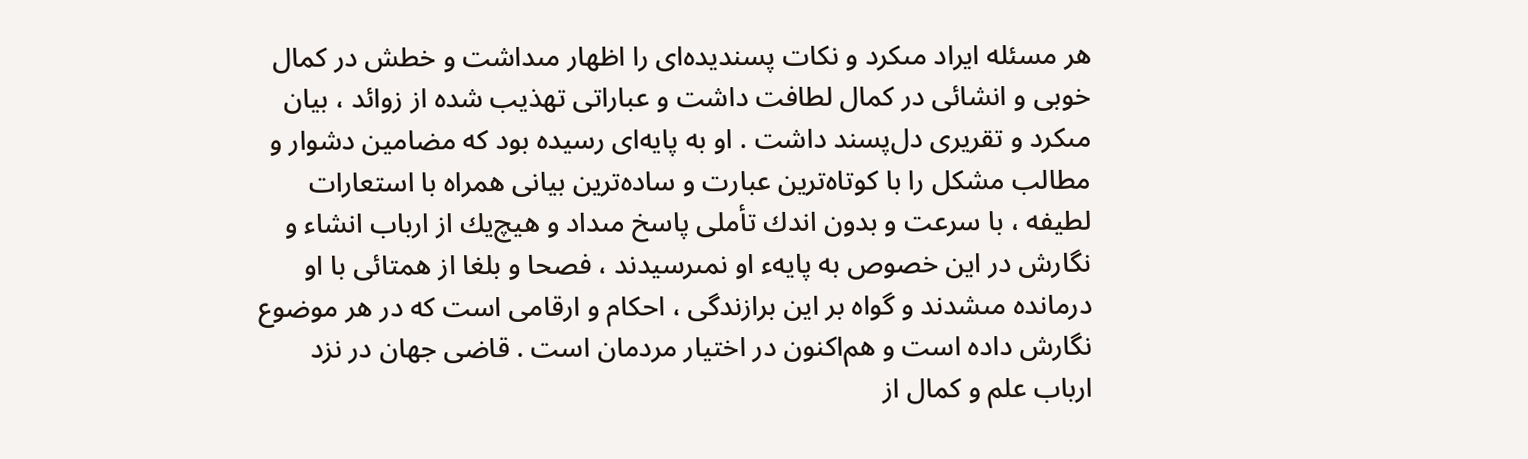هر مسئله ايراد مىكرد و نكات پسنديده‌اى را اظهار مىداشت و خطش در كمال خوبى و انشائى در كمال لطافت داشت و عباراتى تهذيب شده از زوائد ، بيان مىكرد و تقريرى دل‌پسند داشت . او به پايه‌اى رسيده بود كه مضامين دشوار و مطالب مشكل را با كوتاه‌ترين عبارت و ساده‌ترين بيانى همراه با استعارات لطيفه ، با سرعت و بدون اندك تأملى پاسخ مىداد و هيچ‌يك از ارباب انشاء و نگارش در اين خصوص به پايهء او نمىرسيدند ، فصحا و بلغا از همتائى با او درمانده مىشدند و گواه بر اين برازندگى ، احكام و ارقامى است كه در هر موضوع نگارش داده است و هم‌اكنون در اختيار مردمان است . قاضى جهان در نزد ارباب علم و كمال از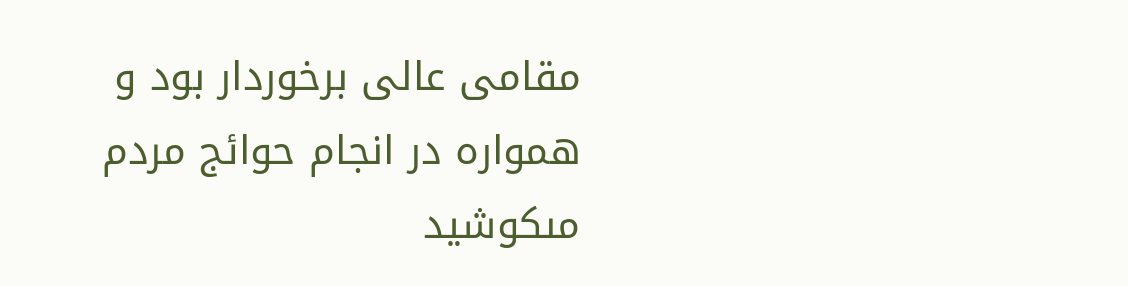مقامى عالى برخوردار بود و همواره در انجام حوائج مردم مىكوشيد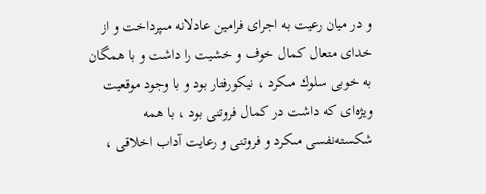و در ميان رعيت به اجراى فرامين عادلانه مىپرداخت و از خداى متعال كمال خوف و خشيت را داشت و با همگان به خوبى سلوك مىكرد ، نيكورفتار بود و با وجود موقعيت ويژه‌اى كه داشت در كمال فروتنى بود ، با همه شكسته‌نفسى مىكرد و فروتنى و رعايت آداب اخلاقى ،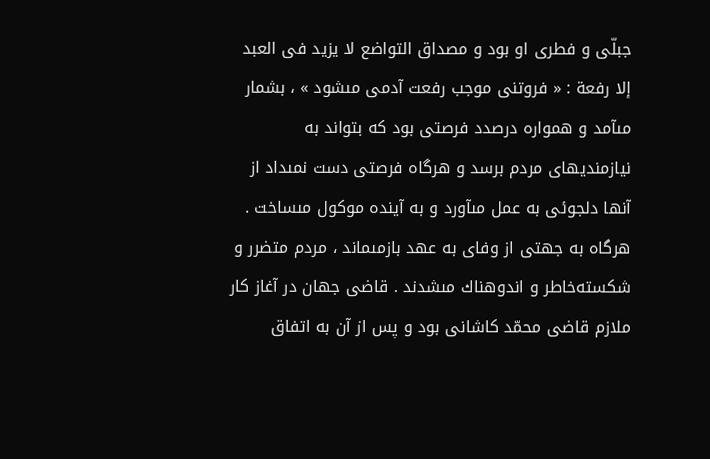جبلّى و فطرى او بود و مصداق التواضع لا يزيد فى العبد إلا رفعة : « فروتنى موجب رفعت آدمى مىشود » ، بشمار مىآمد و همواره درصدد فرصتى بود كه بتواند به نيازمنديهاى مردم برسد و هرگاه فرصتى دست نمىداد از آنها دلجوئى به عمل مىآورد و به آينده موكول مىساخت . هرگاه به جهتى از وفاى به عهد بازمىماند ، مردم متضرر و شكسته‌خاطر و اندوهناك مىشدند . قاضى جهان در آغاز كار ملازم قاضى محمّد كاشانى بود و پس از آن به اتفاق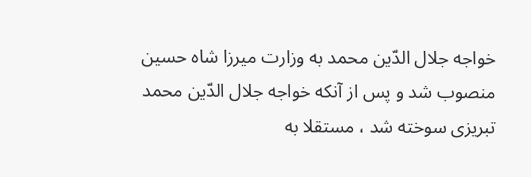خواجه جلال الدّين محمد به وزارت ميرزا شاه حسين منصوب شد و پس از آنكه خواجه جلال الدّين محمد تبريزى سوخته شد ، مستقلا به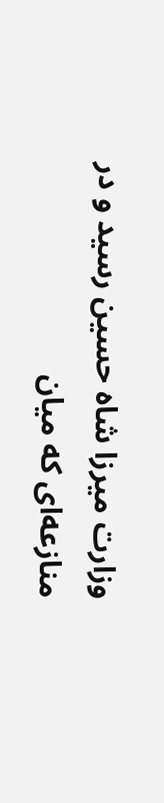وزارت ميرزا شاه حسين رسيد و در منازعه‌اى كه ميان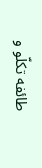طائفه تكلّو و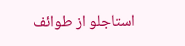استاجلو از طوائف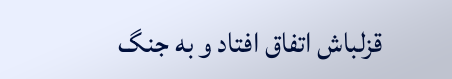قزلباش اتفاق افتاد و به جنگ